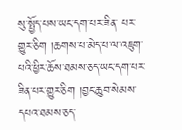སུ་སྤྱོད་པས་ཡང་དག་པར་ཟིན་ པར་གྱུར་ཅིག །ཆགས་པ་མེད་པ་ལ་འཇུག་པའི་ཕྱིར་ཆོས་ཐམས་ཅད་ཡང་དག་པར་ཟིན་པར་གྱུར་ཅིག །བྱང་ཆུབ་སེམས་དཔའ་ཐམས་ཅད་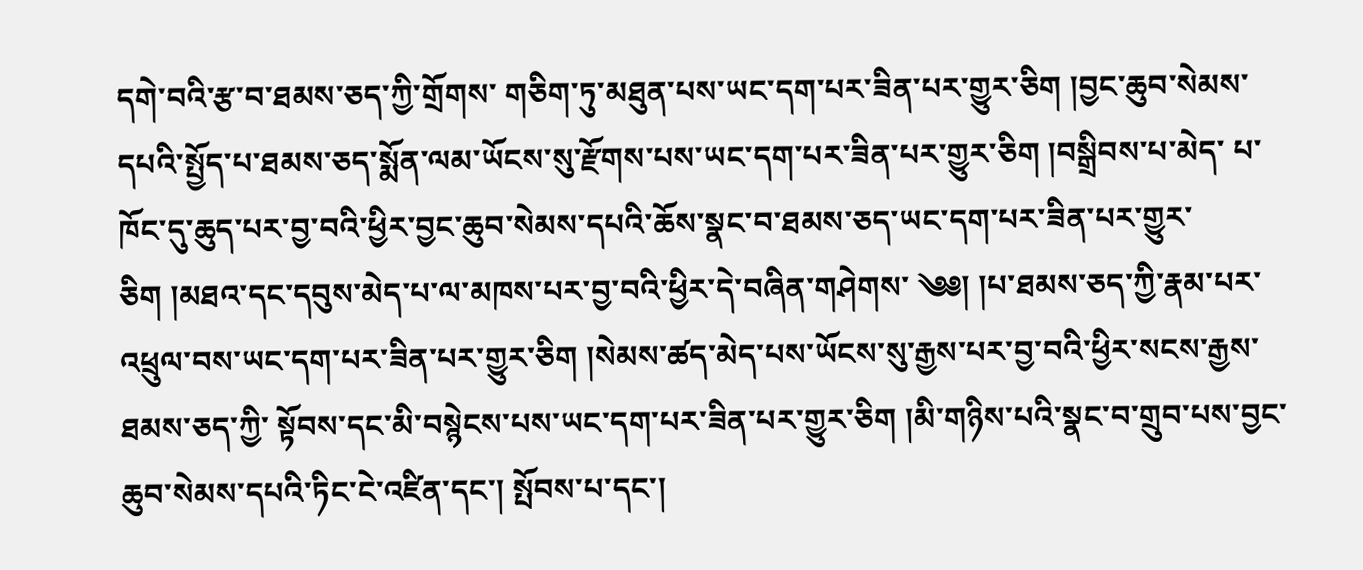དགེ་བའི་རྩ་བ་ཐམས་ཅད་ཀྱི་གྲོགས་ གཅིག་ཏུ་མཐུན་པས་ཡང་དག་པར་ཟིན་པར་གྱུར་ཅིག །བྱང་ཆུབ་སེམས་དཔའི་སྤྱོད་པ་ཐམས་ཅད་སྨོན་ལམ་ཡོངས་སུ་རྫོགས་པས་ཡང་དག་པར་ཟིན་པར་གྱུར་ཅིག །བསྒྲིབས་པ་མེད་ པ་ཁོང་དུ་ཆུད་པར་བྱ་བའི་ཕྱིར་བྱང་ཆུབ་སེམས་དཔའི་ཆོས་སྣང་བ་ཐམས་ཅད་ཡང་དག་པར་ཟིན་པར་གྱུར་ཅིག །མཐའ་དང་དབུས་མེད་པ་ལ་མཁས་པར་བྱ་བའི་ཕྱིར་དེ་བཞིན་གཤེགས་ ༄༅། །པ་ཐམས་ཅད་ཀྱི་རྣམ་པར་འཕྲུལ་བས་ཡང་དག་པར་ཟིན་པར་གྱུར་ཅིག །སེམས་ཚད་མེད་པས་ཡོངས་སུ་རྒྱས་པར་བྱ་བའི་ཕྱིར་སངས་རྒྱས་ཐམས་ཅད་ཀྱི་ སྟོབས་དང་མི་བསྙེངས་པས་ཡང་དག་པར་ཟིན་པར་གྱུར་ཅིག །མི་གཉིས་པའི་སྣང་བ་གྲུབ་པས་བྱང་ཆུབ་སེམས་དཔའི་ཏིང་ངེ་འཛིན་དང་། སྤོབས་པ་དང་།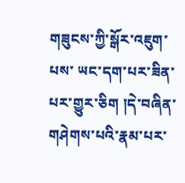གཟུངས་ཀྱི་སྒོར་འཇུག་པས་ ཡང་དག་པར་ཟིན་པར་གྱུར་ཅིག །དེ་བཞིན་གཤེགས་པའི་རྣམ་པར་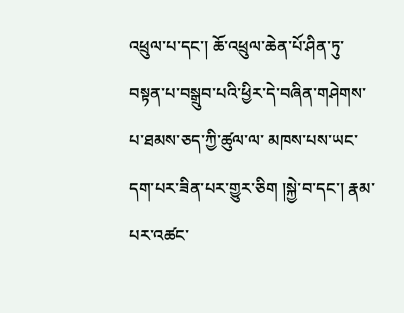འཕྲུལ་པ་དང་། ཆོ་འཕྲུལ་ཆེན་པོ་ཤིན་ཏུ་བསྟན་པ་བསྒྲུབ་པའི་ཕྱིར་དེ་བཞིན་གཤེགས་པ་ཐམས་ཅད་ཀྱི་ཚུལ་ལ་ མཁས་པས་ཡང་དག་པར་ཟིན་པར་གྱུར་ཅིག །སྐྱེ་བ་དང་། རྣམ་པར་འཚང་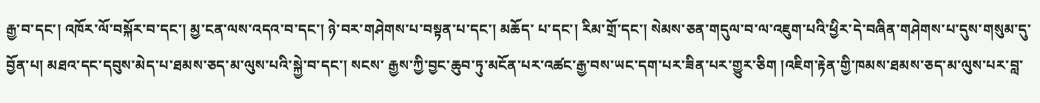རྒྱ་བ་དང་། འཁོར་ལོ་བསྐོར་བ་དང་། མྱ་ངན་ལས་འདའ་བ་དང་། ཉེ་བར་གཤེགས་པ་བསྟན་པ་དང་། མཆོད་ པ་དང་། རིམ་གྲོ་དང་། སེམས་ཅན་གདུལ་བ་ལ་འཇུག་པའི་ཕྱིར་དེ་བཞིན་གཤེགས་པ་དུས་གསུམ་དུ་བྱོན་པ། མཐའ་དང་དབུས་མེད་པ་ཐམས་ཅད་མ་ལུས་པའི་སྐྱེ་བ་དང་། སངས་ རྒྱས་ཀྱི་བྱང་ཆུབ་ཏུ་མངོན་པར་འཚང་རྒྱ་བས་ཡང་དག་པར་ཟིན་པར་གྱུར་ཅིག །འཇིག་རྟེན་གྱི་ཁམས་ཐམས་ཅད་མ་ལུས་པར་བླ་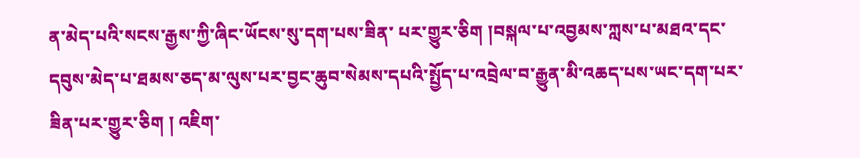ན་མེད་པའི་སངས་རྒྱས་ཀྱི་ཞིང་ཡོངས་སུ་དག་པས་ཟིན་ པར་གྱུར་ཅིག །བསྐལ་པ་འབྱམས་ཀླས་པ་མཐའ་དང་དབུས་མེད་པ་ཐམས་ཅད་མ་ལུས་པར་བྱང་ཆུབ་སེམས་དཔའི་སྤྱོད་པ་འབྲེལ་བ་རྒྱུན་མི་འཆད་པས་ཡང་དག་པར་ཟིན་པར་གྱུར་ཅིག ། འཇིག་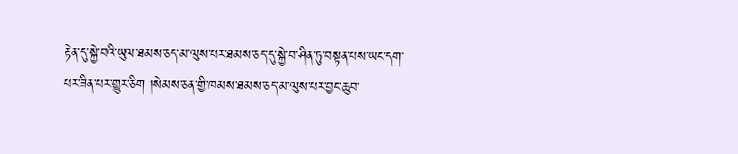རྟེན་དུ་སྐྱེ་བའི་ཡུལ་ཐམས་ཅད་མ་ལུས་པར་ཐམས་ཅད་དུ་སྐྱེ་བ་ཤིན་ཏུ་བསྟན་པས་ཡང་དག་པར་ཟིན་པར་གྱུར་ཅིག །སེམས་ཅན་གྱི་ཁམས་ཐམས་ཅད་མ་ལུས་པར་བྱང་ཆུབ་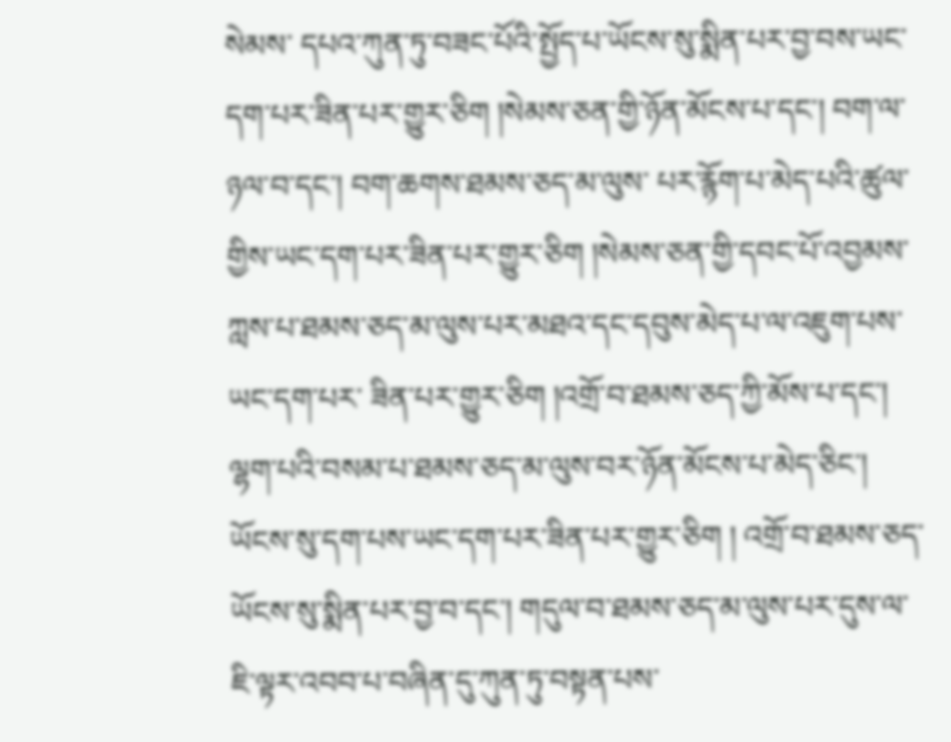སེམས་ དཔའ་ཀུན་ཏུ་བཟང་པོའི་སྤྱོད་པ་ཡོངས་སུ་སྨིན་པར་བྱ་བས་ཡང་དག་པར་ཟིན་པར་གྱུར་ཅིག །སེམས་ཅན་གྱི་ཉོན་མོངས་པ་དང་། བག་ལ་ཉལ་བ་དང་། བག་ཆགས་ཐམས་ཅད་མ་ལུས་ པར་རྙོག་པ་མེད་པའི་ཚུལ་གྱིས་ཡང་དག་པར་ཟིན་པར་གྱུར་ཅིག །སེམས་ཅན་གྱི་དབང་པོ་འབྱམས་ཀླས་པ་ཐམས་ཅད་མ་ལུས་པར་མཐའ་དང་དབུས་མེད་པ་ལ་འཇུག་པས་ཡང་དག་པར་ ཟིན་པར་གྱུར་ཅིག །འགྲོ་བ་ཐམས་ཅད་ཀྱི་མོས་པ་དང་། ལྷག་པའི་བསམ་པ་ཐམས་ཅད་མ་ལུས་བར་ཉོན་མོངས་པ་མེད་ཅིང་། ཡོངས་སུ་དག་པས་ཡང་དག་པར་ཟིན་པར་གྱུར་ཅིག ། འགྲོ་བ་ཐམས་ཅད་ཡོངས་སུ་སྨིན་པར་བྱ་བ་དང་། གདུལ་བ་ཐམས་ཅད་མ་ལུས་པར་དུས་ལ་ཇི་ལྟར་འབབ་པ་བཞིན་དུ་ཀུན་ཏུ་བསྟན་པས་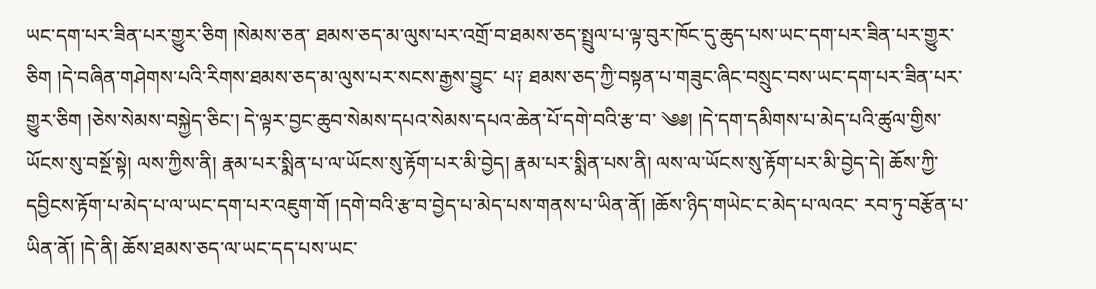ཡང་དག་པར་ཟིན་པར་གྱུར་ཅིག །སེམས་ཅན་ ཐམས་ཅད་མ་ལུས་པར་འགྲོ་བ་ཐམས་ཅད་སྤྲུལ་པ་ལྟ་བུར་ཁོང་དུ་ཆུད་པས་ཡང་དག་པར་ཟིན་པར་གྱུར་ཅིག །དེ་བཞིན་གཤེགས་པའི་རིགས་ཐམས་ཅད་མ་ལུས་པར་སངས་རྒྱས་བྱུང་ པ༑ ཐམས་ཅད་ཀྱི་བསྟན་པ་གཟུང་ཞིང་བསྲུང་བས་ཡང་དག་པར་ཟིན་པར་གྱུར་ཅིག །ཅེས་སེམས་བསྐྱེད་ཅིང་། དེ་ལྟར་བྱང་ཆུབ་སེམས་དཔའ་སེམས་དཔའ་ཆེན་པོ་དགེ་བའི་རྩ་བ་ ༄༅། །དེ་དག་དམིགས་པ་མེད་པའི་ཚུལ་གྱིས་ཡོངས་སུ་བསྔོ་སྟེ། ལས་ཀྱིས་ནི། རྣམ་པར་སྨིན་པ་ལ་ཡོངས་སུ་རྟོག་པར་མི་བྱེད། རྣམ་པར་སྨིན་པས་ནི། ལས་ལ་ཡོངས་སུ་རྟོག་པར་མི་བྱེད་དེ། ཆོས་ཀྱི་དབྱིངས་རྟོག་པ་མེད་པ་ལ་ཡང་དག་པར་འཇུག་གོ །དགེ་བའི་རྩ་བ་བྱེད་པ་མེད་པས་གནས་པ་ཡིན་ནོ། །ཆོས་ཉིད་གཡེང་ང་མེད་པ་ལའང་ རབ་ཏུ་བརྩོན་པ་ཡིན་ནོ། །དེ་ནི། ཆོས་ཐམས་ཅད་ལ་ཡང་དད་པས་ཡང་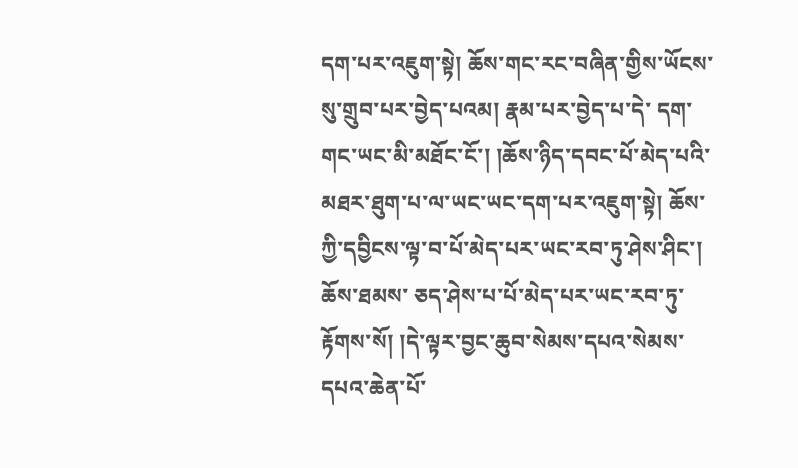དག་པར་འཇུག་སྟེ། ཆོས་གང་རང་བཞིན་གྱིས་ཡོངས་སུ་གྲུབ་པར་བྱེད་པའམ། རྣམ་པར་བྱེད་པ་དེ་ དག་གང་ཡང་མི་མཐོང་ངོ་། །ཆོས་ཉིད་དབང་པོ་མེད་པའི་མཐར་ཐུག་པ་ལ་ཡང་ཡང་དག་པར་འཇུག་སྟེ། ཆོས་ཀྱི་དབྱིངས་ལྟ་བ་པོ་མེད་པར་ཡང་རབ་ཏུ་ཤེས་ཤིང་། ཆོས་ཐམས་ ཅད་ཤེས་པ་པོ་མེད་པར་ཡང་རབ་ཏུ་རྟོགས་སོ། །དེ་ལྟར་བྱང་ཆུབ་སེམས་དཔའ་སེམས་དཔའ་ཆེན་པོ་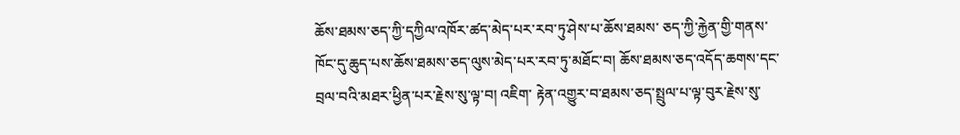ཆོས་ཐམས་ཅད་ཀྱི་དཀྱིལ་འཁོར་ཚད་མེད་པར་རབ་ཏུ་ཤེས་པ་ཆོས་ཐམས་ ཅད་ཀྱི་རྐྱེན་གྱི་གནས་ཁོང་དུ་ཆུད་པས་ཆོས་ཐམས་ཅད་ལུས་མེད་པར་རབ་ཏུ་མཐོང་བ། ཆོས་ཐམས་ཅད་འདོད་ཆགས་དང་བྲལ་བའི་མཐར་ཕྱིན་པར་རྗེས་སུ་ལྟ་བ། འཇིག་ རྟེན་འགྱུར་བ་ཐམས་ཅད་སྤྲུལ་པ་ལྟ་བུར་རྗེས་སུ་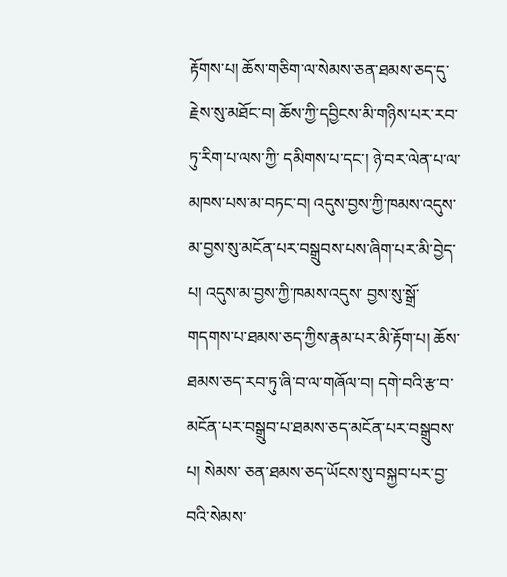རྟོགས་པ། ཆོས་གཅིག་ལ་སེམས་ཅན་ཐམས་ཅད་དུ་རྗེས་སུ་མཐོང་བ། ཆོས་ཀྱི་དབྱིངས་མི་གཉིས་པར་རབ་ཏུ་རིག་པ་ལས་ཀྱི་ དམིགས་པ་དང་། ཉེ་བར་ལེན་པ་ལ་མཁས་པས་མ་བཏང་བ། འདུས་བྱས་ཀྱི་ཁམས་འདུས་མ་བྱས་སུ་མངོན་པར་བསྒྲུབས་པས་ཞིག་པར་མི་བྱེད་པ། འདུས་མ་བྱས་ཀྱི་ཁམས་འདུས་ བྱས་སུ་སྒྲོ་གདགས་པ་ཐམས་ཅད་ཀྱིས་རྣམ་པར་མི་རྟོག་པ། ཆོས་ཐམས་ཅད་རབ་ཏུ་ཞི་བ་ལ་གཞོལ་བ། དགེ་བའི་རྩ་བ་མངོན་པར་བསྒྲུབ་པ་ཐམས་ཅད་མངོན་པར་བསྒྲུབས་པ། སེམས་ ཅན་ཐམས་ཅད་ཡོངས་སུ་བསྐྱབ་པར་བྱ་བའི་སེམས་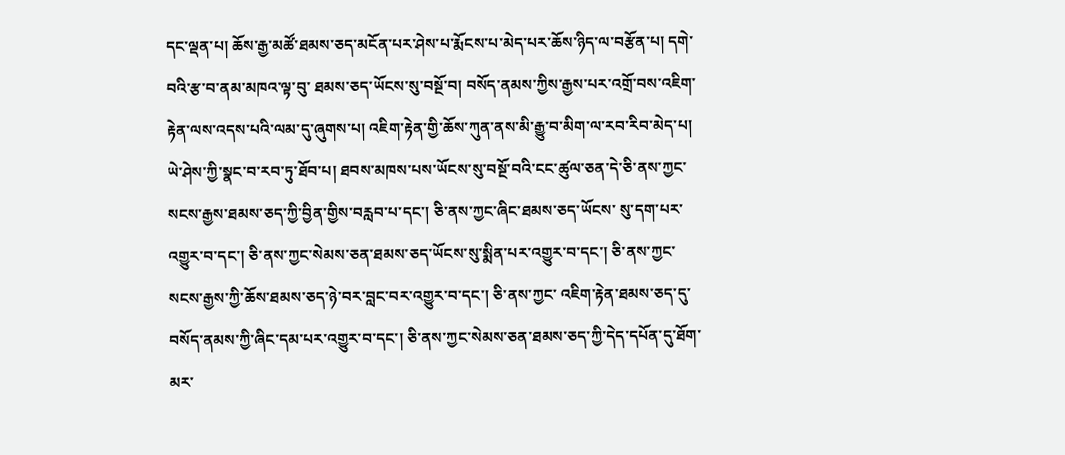དང་ལྡན་པ། ཆོས་རྒྱ་མཚོ་ཐམས་ཅད་མངོན་པར་ཤེས་པ་རྨོངས་པ་མེད་པར་ཆོས་ཉིད་ལ་བརྩོན་པ། དགེ་བའི་རྩ་བ་ནམ་མཁའ་ལྟ་བུ་ ཐམས་ཅད་ཡོངས་སུ་བསྔོ་བ། བསོད་ནམས་ཀྱིས་རྒྱས་པར་འགྲོ་བས་འཇིག་རྟེན་ལས་འདས་པའི་ལམ་དུ་ཞུགས་པ། འཇིག་རྟེན་གྱི་ཆོས་ཀུན་ནས་མི་རྒྱུ་བ་མིག་ལ་རབ་རིབ་མེད་པ། ཡེ་ཤེས་ཀྱི་སྣང་བ་རབ་ཏུ་ཐོབ་པ། ཐབས་མཁས་པས་ཡོངས་སུ་བསྔོ་བའི་ངང་ཚུལ་ཅན་དེ་ཅི་ནས་ཀྱང་སངས་རྒྱས་ཐམས་ཅད་ཀྱི་བྱིན་གྱིས་བརླབ་པ་དང་། ཅི་ནས་ཀྱང་ཞིང་ཐམས་ཅད་ཡོངས་ སུ་དག་པར་འགྱུར་བ་དང་། ཅི་ནས་ཀྱང་སེམས་ཅན་ཐམས་ཅད་ཡོངས་སུ་སྨིན་པར་འགྱུར་བ་དང་། ཅི་ནས་ཀྱང་སངས་རྒྱས་ཀྱི་ཆོས་ཐམས་ཅད་ཉེ་བར་བླང་བར་འགྱུར་བ་དང་། ཅི་ནས་ཀྱང་ འཇིག་རྟེན་ཐམས་ཅད་དུ་བསོད་ནམས་ཀྱི་ཞིང་དམ་པར་འགྱུར་བ་དང་། ཅི་ནས་ཀྱང་སེམས་ཅན་ཐམས་ཅད་ཀྱི་དེད་དཔོན་དུ་ཐོག་མར་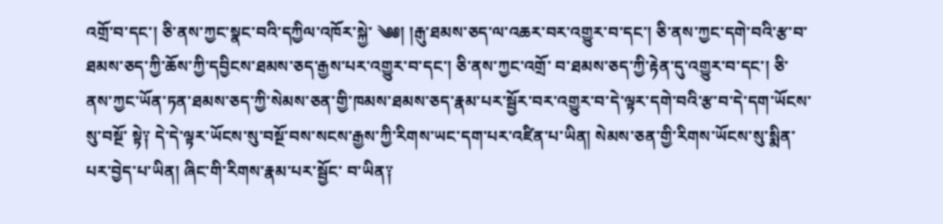འགྲོ་བ་དང་། ཅི་ནས་ཀྱང་སྣང་བའི་དཀྱིལ་འཁོར་སྐྱེ་ ༄༅། །རྒུ་ཐམས་ཅད་ལ་འཆར་བར་འགྱུར་བ་དང་། ཅི་ནས་ཀྱང་དགེ་བའི་རྩ་བ་ཐམས་ཅད་ཀྱི་ཆོས་ཀྱི་དབྱིངས་ཐམས་ཅད་རྒྱས་པར་འགྱུར་བ་དང་། ཅི་ནས་ཀྱང་འགྲོ་ བ་ཐམས་ཅད་ཀྱི་རྟེན་དུ་འགྱུར་བ་དང་། ཅི་ནས་ཀྱང་ཡོན་ཏན་ཐམས་ཅད་ཀྱི་སེམས་ཅན་གྱི་ཁམས་ཐམས་ཅད་རྣམ་པར་སྦྱོར་བར་འགྱུར་བ་དེ་ལྟར་དགེ་བའི་རྩ་བ་དེ་དག་ཡོངས་སུ་བསྔོ་ སྟེ༑ དེ་དེ་ལྟར་ཡོངས་སུ་བསྔོ་བས་སངས་རྒྱས་ཀྱི་རིགས་ཡང་དག་པར་འཛིན་པ་ཡིན། སེམས་ཅན་གྱི་རིགས་ཡོངས་སུ་སྨིན་པར་བྱེད་པ་ཡིན། ཞིང་གི་རིགས་རྣམ་པར་སྦྱོང་ བ་ཡིན༑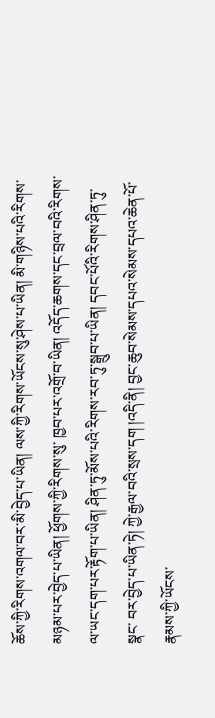ཆོས་ཀྱི་རིགས་འགལ་བར་མི་བྱེད་པ་ཡིན། ལས་ཀྱི་རིགས་ཡོངས་སུ་ཤེས་པ་ཡིན། མི་གཉིས་པའི་རིགས་མཉམ་པར་བྱེད་པ་ཡིན། ཕྱོགས་ཀྱི་རིགས་སུ་ ཁྱབ་པར་འགྲོ་བ་ཡིན། འདོད་ཆགས་དང་བྲལ་བའི་རིགས་ལ་ཡང་དག་པར་རྟོག་པ་ཡིན། ཤིན་ཏུ་མོས་པའི་རིགས་རབ་ཏུ་སྒྲུབ་པ་ཡིན། དབང་པོའི་རིགས་ཤིན་ཏུ་སྣང་ བར་བྱེད་པ་ཡིན་ཏེ། ཀྱེ་རྒྱལ་བའི་སྲས་དག །འདི་ནི། བྱང་ཆུབ་སེམས་དཔའ་སེམས་དཔའ་ཆེན་པོ་རྣམས་ཀྱི་ཡོངས་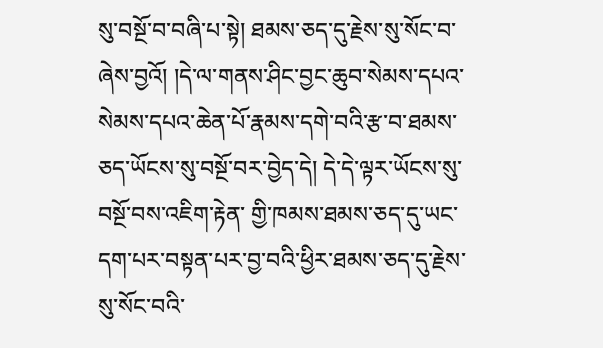སུ་བསྔོ་བ་བཞི་པ་སྟེ། ཐམས་ཅད་དུ་རྗེས་སུ་སོང་བ་ ཞེས་བྱའོ། །དེ་ལ་གནས་ཤིང་བྱང་ཆུབ་སེམས་དཔའ་སེམས་དཔའ་ཆེན་པོ་རྣམས་དགེ་བའི་རྩ་བ་ཐམས་ཅད་ཡོངས་སུ་བསྔོ་བར་བྱེད་དེ། དེ་དེ་ལྟར་ཡོངས་སུ་བསྔོ་བས་འཇིག་རྟེན་ གྱི་ཁམས་ཐམས་ཅད་དུ་ཡང་དག་པར་བསྟན་པར་བྱ་བའི་ཕྱིར་ཐམས་ཅད་དུ་རྗེས་སུ་སོང་བའི་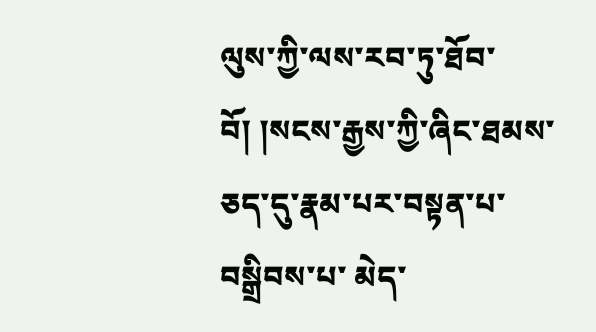ལུས་ཀྱི་ལས་རབ་ཏུ་ཐོབ་བོ། །སངས་རྒྱས་ཀྱི་ཞིང་ཐམས་ཅད་དུ་རྣམ་པར་བསྟན་པ་བསྒྲིབས་པ་ མེད་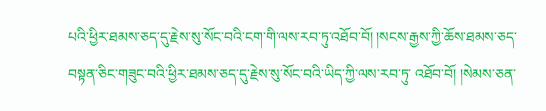པའི་ཕྱིར་ཐམས་ཅད་དུ་རྗེས་སུ་སོང་བའི་ངག་གི་ལས་རབ་ཏུ་འཐོབ་བོ། །སངས་རྒྱས་ཀྱི་ཆོས་ཐམས་ཅད་བསྟན་ཅིང་གཟུང་བའི་ཕྱིར་ཐམས་ཅད་དུ་རྗེས་སུ་སོང་བའི་ཡིད་ཀྱི་ལས་རབ་ཏུ་ འཐོབ་བོ། །སེམས་ཅན་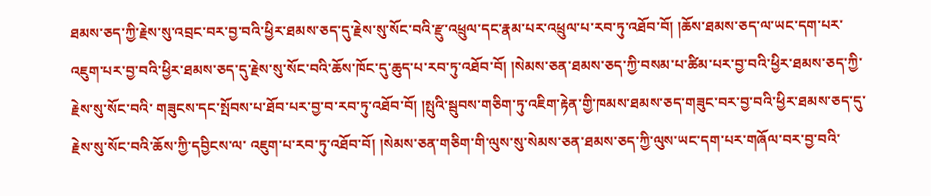ཐམས་ཅད་ཀྱི་རྗེས་སུ་འབྲང་བར་བྱ་བའི་ཕྱིར་ཐམས་ཅད་དུ་རྗེས་སུ་སོང་བའི་རྫུ་འཕྲུལ་དང་རྣམ་པར་འཕྲུལ་པ་རབ་ཏུ་འཐོབ་བོ། །ཆོས་ཐམས་ཅད་ལ་ཡང་དག་པར་ འཇུག་པར་བྱ་བའི་ཕྱིར་ཐམས་ཅད་དུ་རྗེས་སུ་སོང་བའི་ཆོས་ཁོང་དུ་ཆུད་པ་རབ་ཏུ་འཐོབ་བོ། །སེམས་ཅན་ཐམས་ཅད་ཀྱི་བསམ་པ་ཚིམ་པར་བྱ་བའི་ཕྱིར་ཐམས་ཅད་ཀྱི་རྗེས་སུ་སོང་བའི་ གཟུངས་དང་སྤོབས་པ་ཐོབ་པར་བྱ་བ་རབ་ཏུ་འཐོབ་བོ། །སྤུའི་སྦུབས་གཅིག་ཏུ་འཇིག་རྟེན་གྱི་ཁམས་ཐམས་ཅད་གཟུང་བར་བྱ་བའི་ཕྱིར་ཐམས་ཅད་དུ་རྗེས་སུ་སོང་བའི་ཆོས་ཀྱི་དབྱིངས་ལ་ འཇུག་པ་རབ་ཏུ་འཐོབ་བོ། །སེམས་ཅན་གཅིག་གི་ལུས་སུ་སེམས་ཅན་ཐམས་ཅད་ཀྱི་ལུས་ཡང་དག་པར་གཞོལ་བར་བྱ་བའི་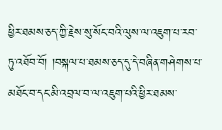ཕྱིར་ཐམས་ཅད་ཀྱི་རྗེས་སུ་སོང་བའི་ལུས་ལ་འཇུག་པ་རབ་ ཏུ་འཐོབ་བོ། །བསྐལ་པ་ཐམས་ཅད་དུ་དེ་བཞིན་གཤེགས་པ་མཐོང་བ་དང་མི་འབྲལ་བ་ལ་འཇུག་པའི་ཕྱིར་ཐམས་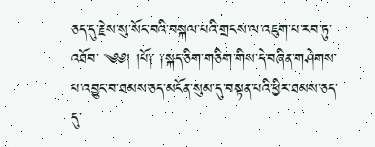ཅད་དུ་རྗེས་སུ་སོང་བའི་བསྐལ་པའི་གྲངས་ལ་འཇུག་པ་རབ་ཏུ་འཐོབ་ ༄༅། །པོ༑ ༑སྐད་ཅིག་གཅིག་གིས་དེ་བཞིན་གཤེགས་པ་འབྱུང་བ་ཐམས་ཅད་མངོན་སུམ་དུ་བསྟན་པའི་ཕྱིར་ཐམས་ཅད་དུ་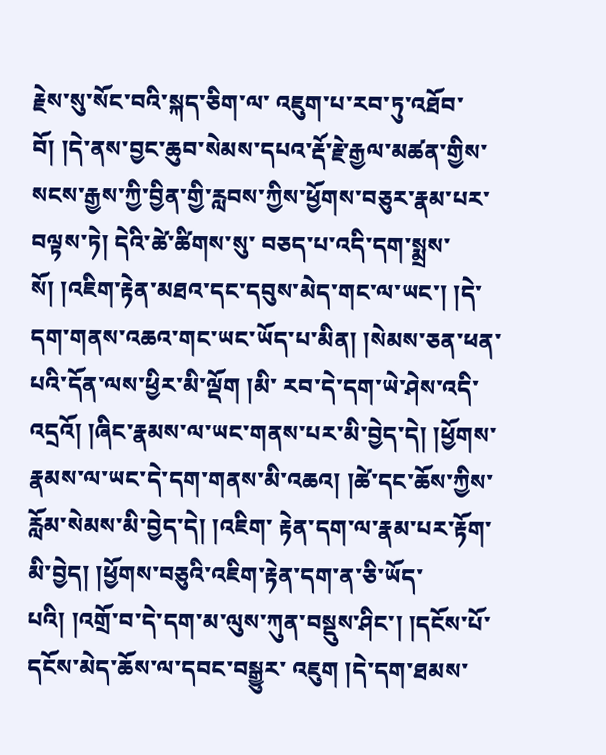རྗེས་སུ་སོང་བའི་སྐད་ཅིག་ལ་ འཇུག་པ་རབ་ཏུ་འཐོབ་བོ། །དེ་ནས་བྱང་ཆུབ་སེམས་དཔའ་རྡོ་རྗེ་རྒྱལ་མཚན་གྱིས་སངས་རྒྱས་ཀྱི་བྱིན་གྱི་རླབས་ཀྱིས་ཕྱོགས་བཅུར་རྣམ་པར་བལྟས་ཏེ། དེའི་ཚེ་ཚིགས་སུ་ བཅད་པ་འདི་དག་སྨྲས་སོ། །འཇིག་རྟེན་མཐའ་དང་དབུས་མེད་གང་ལ་ཡང་། །དེ་དག་གནས་འཆའ་གང་ཡང་ཡོད་པ་མིན། །སེམས་ཅན་ཕན་པའི་དོན་ལས་ཕྱིར་མི་ལྡོག །མི་ རབ་དེ་དག་ཡེ་ཤེས་འདི་འདྲའོ། །ཞིང་རྣམས་ལ་ཡང་གནས་པར་མི་བྱེད་དེ། །ཕྱོགས་རྣམས་ལ་ཡང་དེ་དག་གནས་མི་འཆའ། །ཚེ་དང་ཆོས་ཀྱིས་རློམ་སེམས་མི་བྱེད་དེ། །འཇིག་ རྟེན་དག་ལ་རྣམ་པར་རྟོག་མི་བྱེད། །ཕྱོགས་བཅུའི་འཇིག་རྟེན་དག་ན་ཅི་ཡོད་པའི། །འགྲོ་བ་དེ་དག་མ་ལུས་ཀུན་བསྡུས་ཤིང་། །དངོས་པོ་དངོས་མེད་ཆོས་ལ་དབང་བསྒྱུར་ འཇུག །དེ་དག་ཐམས་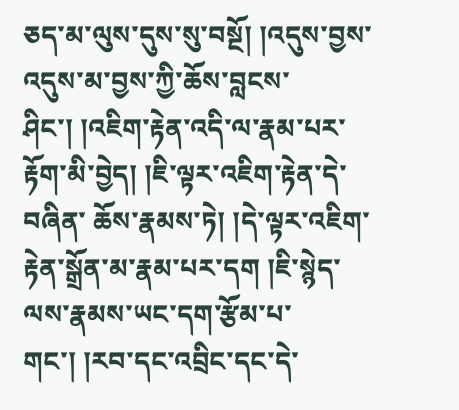ཅད་མ་ལུས་དུས་སུ་བསྔོ། །འདུས་བྱས་འདུས་མ་བྱས་ཀྱི་ཆོས་བླངས་ཤིང་། །འཇིག་རྟེན་འདི་ལ་རྣམ་པར་རྟོག་མི་བྱེད། །ཇི་ལྟར་འཇིག་རྟེན་དེ་བཞིན་ ཆོས་རྣམས་ཏེ། །དེ་ལྟར་འཇིག་རྟེན་སྒྲོན་མ་རྣམ་པར་དག །ཇི་སྙེད་ལས་རྣམས་ཡང་དག་རྩོམ་པ་གང་། །རབ་དང་འབྲིང་དང་དེ་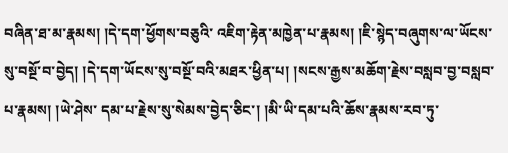བཞིན་ཐ་མ་རྣམས། །དེ་དག་ཕྱོགས་བཅུའི་ འཇིག་རྟེན་མཁྱེན་པ་རྣམས། །ཇི་སྙེད་བཞུགས་ལ་ཡོངས་སུ་བསྔོ་བ་བྱེད། །དེ་དག་ཡོངས་སུ་བསྔོ་བའི་མཐར་ཕྱིན་པ། །སངས་རྒྱས་མཆོག་རྗེས་བསླབ་བྱ་བསླབ་པ་རྣམས། །ཡེ་ཤེས་ དམ་པ་རྗེས་སུ་སེམས་བྱེད་ཅིང་། །མི་ཡི་དམ་པའི་ཆོས་རྣམས་རབ་ཏུ་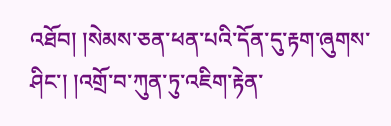འཐོབ། །སེམས་ཅན་ཕན་པའི་དོན་དུ་རྟག་ཞུགས་ཤིང་། །འགྲོ་བ་ཀུན་ཏུ་འཇིག་རྟེན་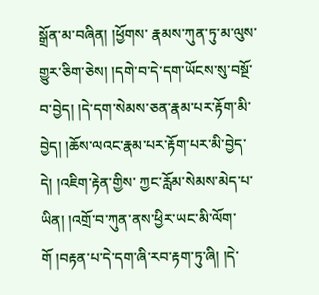སྒྲོན་མ་བཞིན། །ཕྱོགས་ རྣམས་ཀུན་ཏུ་མ་ལུས་གྱུར་ཅིག་ཅེས། །དགེ་བ་དེ་དག་ཡོངས་སུ་བསྔོ་བ་བྱེད། །དེ་དག་སེམས་ཅན་རྣམ་པར་རྟོག་མི་བྱེད། །ཆོས་ལའང་རྣམ་པར་རྟོག་པར་མི་བྱེད་དེ། །འཇིག་རྟེན་གྱིས་ ཀྱང་རློམ་སེམས་མེད་པ་ཡིན། །འགྲོ་བ་ཀུན་ནས་ཕྱིར་ཡང་མི་ལོག་གོ །བརྟན་པ་དེ་དག་ཞི་རབ་རྟག་ཏུ་ཞི། །དེ་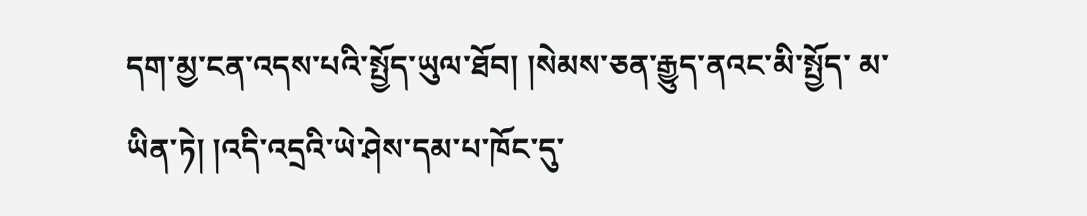དག་མྱ་ངན་འདས་པའི་སྤྱོད་ཡུལ་ཐོབ། །སེམས་ཅན་རྒྱུད་ནའང་མི་སྤྱོད་ མ་ཡིན་ཏེ། །འདི་འདྲའི་ཡེ་ཤེས་དམ་པ་ཁོང་དུ་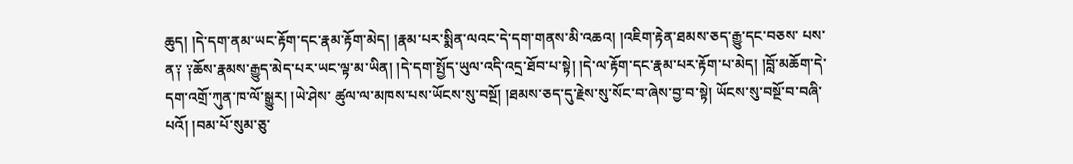ཆུད། །དེ་དག་ནམ་ཡང་རྟོག་དང་རྣམ་རྟོག་མེད། །རྣམ་པར་སྨིན་ལའང་དེ་དག་གནས་མི་འཆའ། །འཇིག་རྟེན་ཐམས་ཅད་རྒྱུ་དང་བཅས་ པས་ན༑ ༑ཆོས་རྣམས་རྒྱུད་མེད་པར་ཡང་ལྟ་མ་ཡིན། །དེ་དག་སྤྱོད་ཡུལ་འདི་འདྲ་ཐོབ་པ་སྟེ། །དེ་ལ་རྟོག་དང་རྣམ་པར་རྟོག་པ་མེད། །བློ་མཆོག་དེ་དག་འགྲོ་ཀུན་ཁ་ལོ་སྒྱུར། །ཡེ་ཤེས་ ཚུལ་ལ་མཁས་པས་ཡོངས་སུ་བསྔོ། །ཐམས་ཅད་དུ་རྗེས་སུ་སོང་བ་ཞེས་བྱ་བ་སྟེ། ཡོངས་སུ་བསྔོ་བ་བཞི་པའོ། །བམ་པོ་སུམ་ཅུ་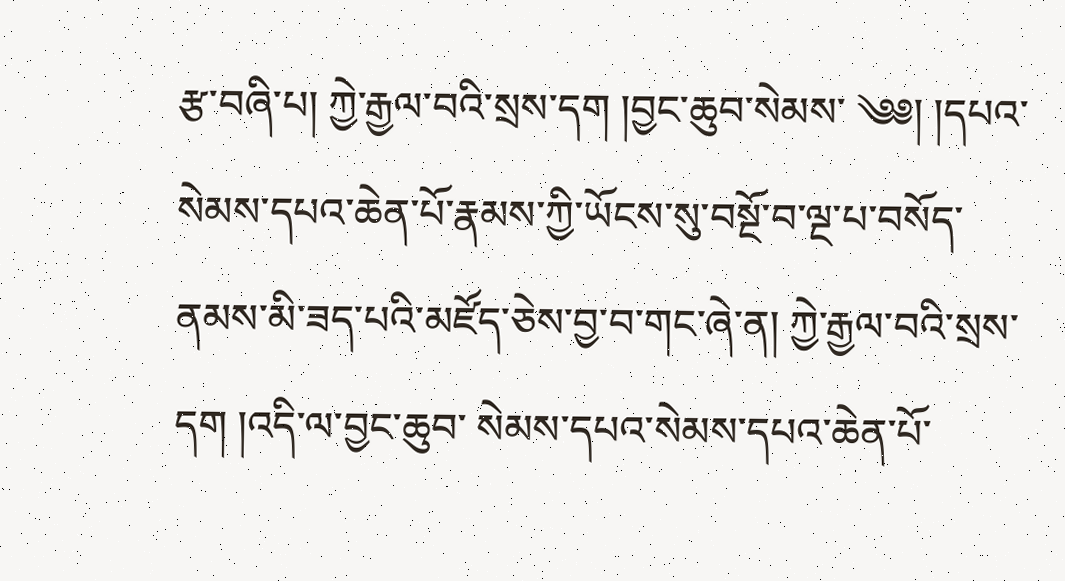རྩ་བཞི་པ། ཀྱེ་རྒྱལ་བའི་སྲས་དག །བྱང་ཆུབ་སེམས་ ༄༅། །དཔའ་སེམས་དཔའ་ཆེན་པོ་རྣམས་ཀྱི་ཡོངས་སུ་བསྔོ་བ་ལྔ་པ་བསོད་ནམས་མི་ཟད་པའི་མཛོད་ཅེས་བྱ་བ་གང་ཞེ་ན། ཀྱེ་རྒྱལ་བའི་སྲས་དག །འདི་ལ་བྱང་ཆུབ་ སེམས་དཔའ་སེམས་དཔའ་ཆེན་པོ་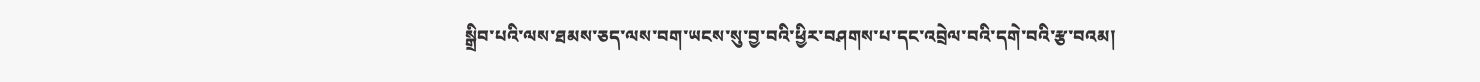སྒྲིབ་པའི་ལས་ཐམས་ཅད་ལས་བག་ཡངས་སུ་བྱ་བའི་ཕྱིར་བཤགས་པ་དང་འབྲེལ་བའི་དགེ་བའི་རྩ་བའམ།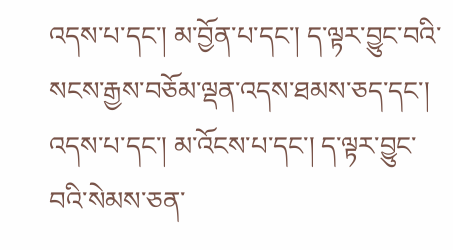འདས་པ་དང་། མ་བྱོན་པ་དང་། ད་ལྟར་བྱུང་བའི་སངས་རྒྱས་བཅོམ་ལྡན་འདས་ཐམས་ཅད་དང་། འདས་པ་དང་། མ་འོངས་པ་དང་། ད་ལྟར་བྱུང་བའི་སེམས་ཅན་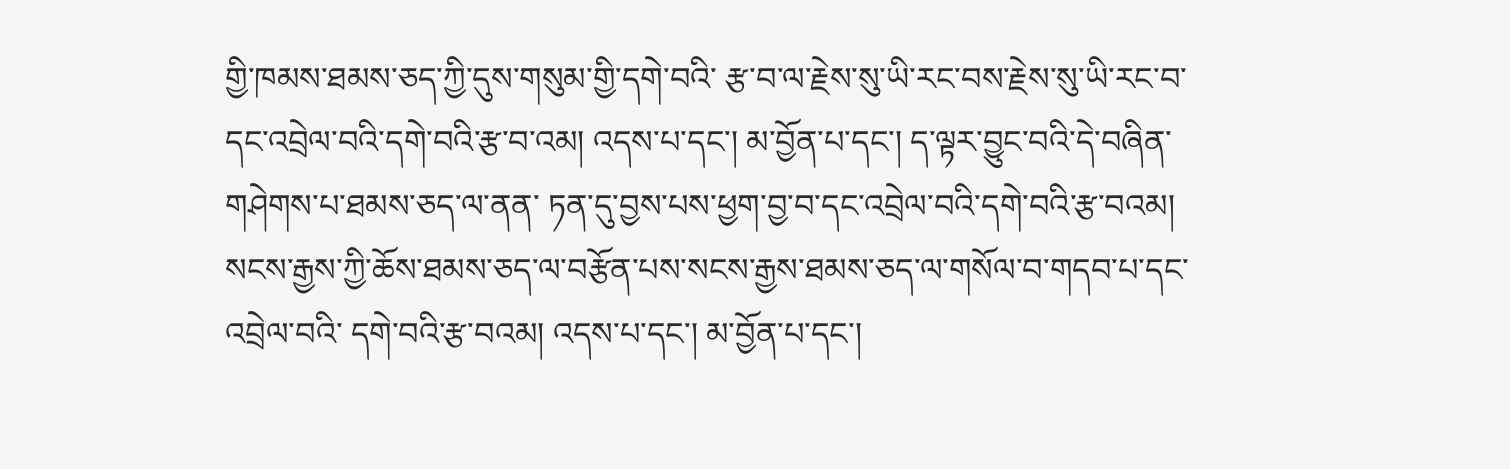གྱི་ཁམས་ཐམས་ཅད་ཀྱི་དུས་གསུམ་གྱི་དགེ་བའི་ རྩ་བ་ལ་རྗེས་སུ་ཡི་རང་བས་རྗེས་སུ་ཡི་རང་བ་དང་འབྲེལ་བའི་དགེ་བའི་རྩ་བ་འམ། འདས་པ་དང་། མ་བྱོན་པ་དང་། ད་ལྟར་བྱུང་བའི་དེ་བཞིན་གཤེགས་པ་ཐམས་ཅད་ལ་ནན་ ཏན་དུ་བྱས་པས་ཕྱག་བྱ་བ་དང་འབྲེལ་བའི་དགེ་བའི་རྩ་བའམ། སངས་རྒྱས་ཀྱི་ཆོས་ཐམས་ཅད་ལ་བརྩོན་པས་སངས་རྒྱས་ཐམས་ཅད་ལ་གསོལ་བ་གདབ་པ་དང་འབྲེལ་བའི་ དགེ་བའི་རྩ་བའམ། འདས་པ་དང་། མ་བྱོན་པ་དང་།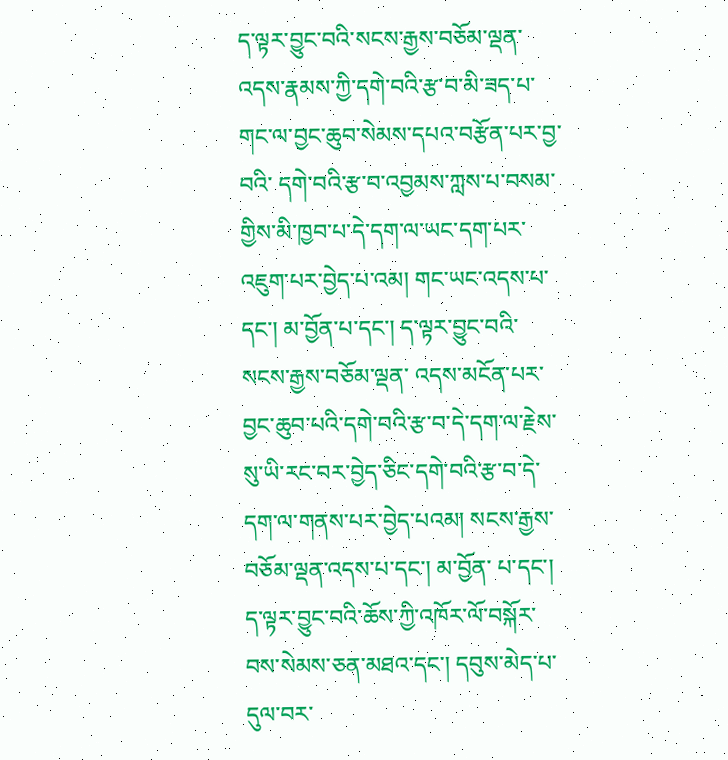ད་ལྟར་བྱུང་བའི་སངས་རྒྱས་བཅོམ་ལྡན་འདས་རྣམས་ཀྱི་དགེ་བའི་རྩ་བ་མི་ཟད་པ་གང་ལ་བྱང་ཆུབ་སེམས་དཔའ་བརྩོན་པར་བྱ་བའི་ དགེ་བའི་རྩ་བ་འབྱམས་ཀླས་པ་བསམ་གྱིས་མི་ཁྱབ་པ་དེ་དག་ལ་ཡང་དག་པར་འཇུག་པར་བྱེད་པ་འམ། གང་ཡང་འདས་པ་དང་། མ་བྱོན་པ་དང་། ད་ལྟར་བྱུང་བའི་སངས་རྒྱས་བཅོམ་ལྡན་ འདས་མངོན་པར་བྱང་ཆུབ་པའི་དགེ་བའི་རྩ་བ་དེ་དག་ལ་རྗེས་སུ་ཡི་རང་བར་བྱེད་ཅིང་དགེ་བའི་རྩ་བ་དེ་དག་ལ་གནས་པར་བྱེད་པའམ། སངས་རྒྱས་བཅོམ་ལྡན་འདས་པ་དང་། མ་བྱོན་ པ་དང་། ད་ལྟར་བྱུང་བའི་ཆོས་ཀྱི་འཁོར་ལོ་བསྐོར་བས་སེམས་ཅན་མཐའ་དང་། དབུས་མེད་པ་དུལ་བར་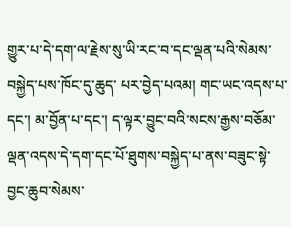གྱུར་པ་དེ་དག་ལ་རྗེས་སུ་ཡི་རང་བ་དང་ལྡན་པའི་སེམས་བསྐྱེད་པས་ཁོང་དུ་ཆུད་ པར་བྱེད་པའམ། གང་ཡང་འདས་པ་དང་། མ་བྱོན་པ་དང་། ད་ལྟར་བྱུང་བའི་སངས་རྒྱས་བཅོམ་ལྡན་འདས་དེ་དག་དང་པོ་ཐུགས་བསྐྱེད་པ་ནས་བཟུང་སྟེ་བྱང་ཆུབ་སེམས་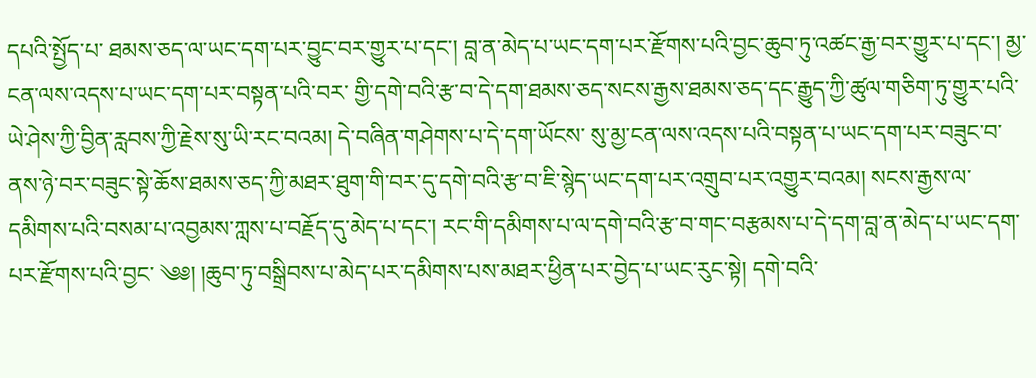དཔའི་སྤྱོད་པ་ ཐམས་ཅད་ལ་ཡང་དག་པར་བྱུང་བར་གྱུར་པ་དང་། བླ་ན་མེད་པ་ཡང་དག་པར་རྫོགས་པའི་བྱང་ཆུབ་ཏུ་འཚང་རྒྱ་བར་གྱུར་པ་དང་། མྱ་ངན་ལས་འདས་པ་ཡང་དག་པར་བསྟན་པའི་བར་ གྱི་དགེ་བའི་རྩ་བ་དེ་དག་ཐམས་ཅད་སངས་རྒྱས་ཐམས་ཅད་དང་རྒྱུད་ཀྱི་ཚུལ་གཅིག་ཏུ་གྱུར་པའི་ཡེ་ཤེས་ཀྱི་བྱིན་རླབས་ཀྱི་རྗེས་སུ་ཡི་རང་བའམ། དེ་བཞིན་གཤེགས་པ་དེ་དག་ཡོངས་ སུ་མྱ་ངན་ལས་འདས་པའི་བསྟན་པ་ཡང་དག་པར་བཟུང་བ་ནས་ཉེ་བར་བཟུང་སྟེ་ཆོས་ཐམས་ཅད་ཀྱི་མཐར་ཐུག་གི་བར་དུ་དགེ་བའི་རྩ་བ་ཇི་སྙེད་ཡང་དག་པར་འགྲུབ་པར་འགྱུར་བའམ། སངས་རྒྱས་ལ་དམིགས་པའི་བསམ་པ་འབྱམས་ཀླས་པ་བརྗོད་དུ་མེད་པ་དང་། རང་གི་དམིགས་པ་ལ་དགེ་བའི་རྩ་བ་གང་བརྩམས་པ་དེ་དག་བླ་ན་མེད་པ་ཡང་དག་པར་རྫོགས་པའི་བྱང་ ༄༅། །ཆུབ་ཏུ་བསྒྲིབས་པ་མེད་པར་དམིགས་པས་མཐར་ཕྱིན་པར་བྱེད་པ་ཡང་རུང་སྟེ། དགེ་བའི་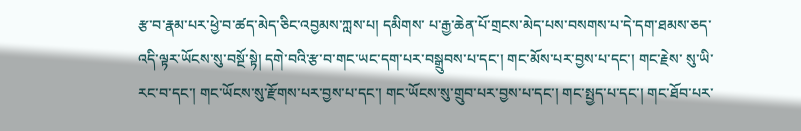རྩ་བ་རྣམ་པར་ཕྱེ་བ་ཚད་མེད་ཅིང་འབྱམས་ཀླས་པ། དམིགས་ པ་རྒྱ་ཆེན་པོ་གྲངས་མེད་པས་བསགས་པ་དེ་དག་ཐམས་ཅད་འདི་ལྟར་ཡོངས་སུ་བསྔོ་སྟེ། དགེ་བའི་རྩ་བ་གང་ཡང་དག་པར་བསྒྲུབས་པ་དང་། གང་མོས་པར་བྱས་པ་དང་། གང་རྗེས་ སུ་ཡི་རང་བ་དང་། གང་ཡོངས་སུ་རྫོགས་པར་བྱས་པ་དང་། གང་ཡོངས་སུ་གྲུབ་པར་བྱས་པ་དང་། གང་སྤྱད་པ་དང་། གང་ཐོབ་པར་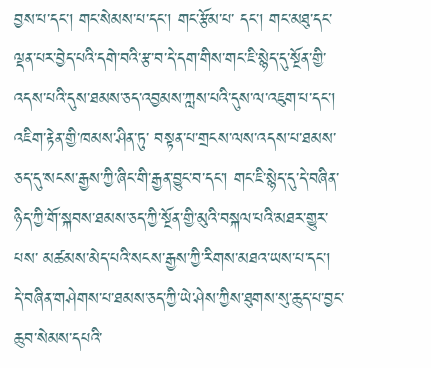བྱས་པ་དང་། གང་སེམས་པ་དང་། གང་རྩོམ་པ་ དང་། གང་མཐུ་དང་ལྡན་པར་བྱེད་པའི་དགེ་བའི་རྩ་བ་དེ་དག་གིས་གང་ཇི་སྙེད་དུ་སྔོན་གྱི་འདས་པའི་དུས་ཐམས་ཅད་འབྱམས་ཀླས་པའི་དུས་ལ་འཇུག་པ་དང་། འཇིག་རྟེན་གྱི་ཁམས་ཤིན་ཏུ་ བསྟན་པ་གྲངས་ལས་འདས་པ་ཐམས་ཅད་དུ་སངས་རྒྱས་ཀྱི་ཞིང་གི་རྒྱན་བྱུང་བ་དང་། གང་ཇི་སྙེད་དུ་དེ་བཞིན་ཉིད་ཀྱི་གོ་སྐབས་ཐམས་ཅད་ཀྱི་སྔོན་གྱི་མུའི་བསྐལ་པའི་མཐར་གྱུར་པས་ མཚམས་མེད་པའི་སངས་རྒྱས་ཀྱི་རིགས་མཐའ་ཡས་པ་དང་། དེ་བཞིན་གཤེགས་པ་ཐམས་ཅད་ཀྱི་ཡེ་ཤེས་ཀྱིས་ཐུགས་སུ་ཆུད་པ་བྱང་ཆུབ་སེམས་དཔའི་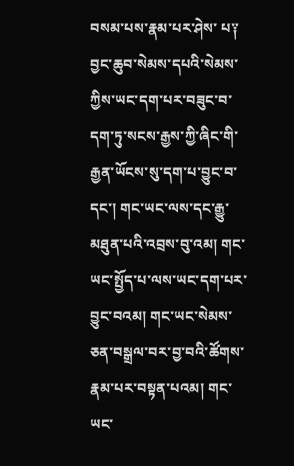བསམ་པས་རྣམ་པར་ཤེས་ པ༑ བྱང་ཆུབ་སེམས་དཔའི་སེམས་ཀྱིས་ཡང་དག་པར་བཟུང་བ་དག་ཏུ་སངས་རྒྱས་ཀྱི་ཞིང་གི་རྒྱན་ཡོངས་སུ་དག་པ་བྱུང་བ་དང་། གང་ཡང་ལས་དང་རྒྱུ་མཐུན་པའི་འབྲས་བུ་འམ། གང་ ཡང་སྤྱོད་པ་ལས་ཡང་དག་པར་བྱུང་བའམ། གང་ཡང་སེམས་ཅན་བསྒྲལ་བར་བྱ་བའི་ཚོགས་རྣམ་པར་བསྟན་པའམ། གང་ཡང་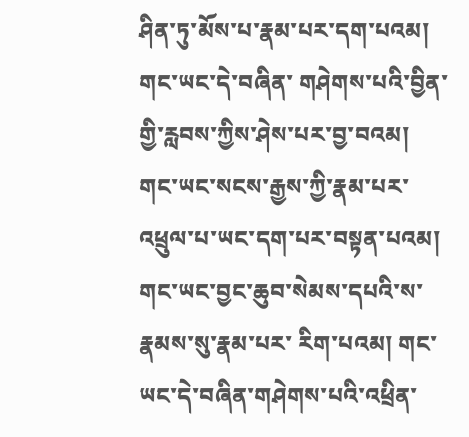ཤིན་ཏུ་མོས་པ་རྣམ་པར་དག་པའམ། གང་ཡང་དེ་བཞིན་ གཤེགས་པའི་བྱིན་གྱི་རླབས་ཀྱིས་ཤེས་པར་བྱ་བའམ། གང་ཡང་སངས་རྒྱས་ཀྱི་རྣམ་པར་འཕྲུལ་པ་ཡང་དག་པར་བསྟན་པའམ། གང་ཡང་བྱང་ཆུབ་སེམས་དཔའི་ས་རྣམས་སུ་རྣམ་པར་ རིག་པའམ། གང་ཡང་དེ་བཞིན་གཤེགས་པའི་འཕྲིན་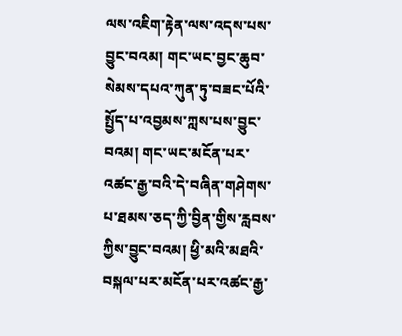ལས་འཇིག་རྟེན་ལས་འདས་པས་བྱུང་བའམ། གང་ཡང་བྱང་ཆུབ་སེམས་དཔའ་ཀུན་ཏུ་བཟང་པོའི་སྤྱོད་པ་འབྱམས་ཀླས་པས་བྱུང་བའམ། གང་ཡང་མངོན་པར་འཚང་རྒྱ་བའི་དེ་བཞིན་གཤེགས་པ་ཐམས་ཅད་ཀྱི་བྱིན་གྱིས་རླབས་ཀྱིས་བྱུང་བའམ། ཕྱི་མའི་མཐའི་བསྐལ་པར་མངོན་པར་འཚང་རྒྱ་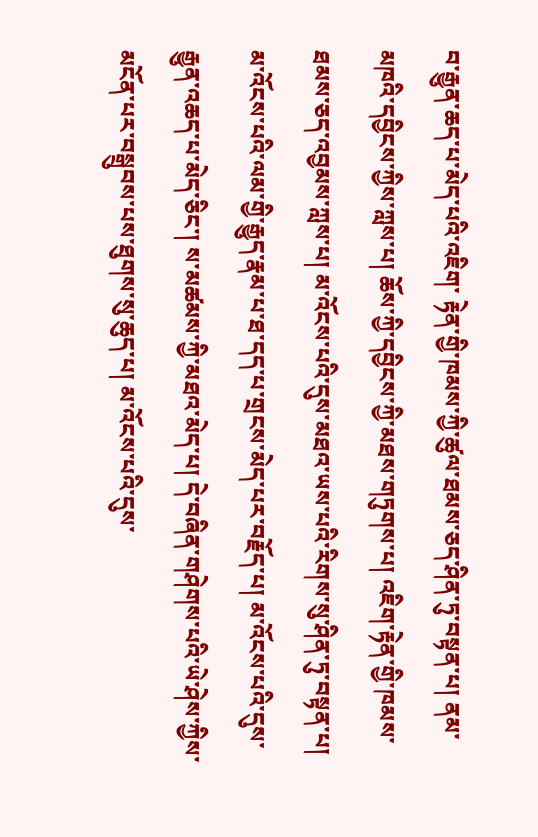བ་རྒྱུན་ཆད་པ་མེད་པའི་འཇིག་ རྟེན་གྱི་ཁམས་ཀྱི་ཚུལ་ཐམས་ཅད་ཤིན་ཏུ་བསྟན་པ། ནམ་མཁའི་དབྱིངས་ཀྱིས་ཀླས་པ། ཆོས་ཀྱི་དབྱིངས་ཀྱི་མཐས་གཏུགས་པ། འཇིག་རྟེན་གྱི་ཁམས་ཐམས་ཅད་འབྱམས་ཀླས་པ། མ་འོངས་པའི་དུས་མཐའ་ཡས་པའི་རིགས་སུ་ཤིན་ཏུ་བསྟན་པ། མ་འོངས་པའི་ལམ་གྱི་རྒྱུད་རྣམ་པ་ཐ་དད་པ་གྲངས་མེད་པར་བརྗོད་པ། མ་འོངས་པའི་དུས་རྒྱུན་འཆད་པ་མེད་ཅིང་། ས་མཚམས་ཀྱི་མཐའ་མེད་པ། དེ་བཞིན་གཤེགས་པའི་ཡེ་ཤེས་ཀྱིས་མངོན་པར་བསྒྲུབས་པས་ཐུགས་སུ་ཆུད་པ། མ་འོངས་པའི་དུས་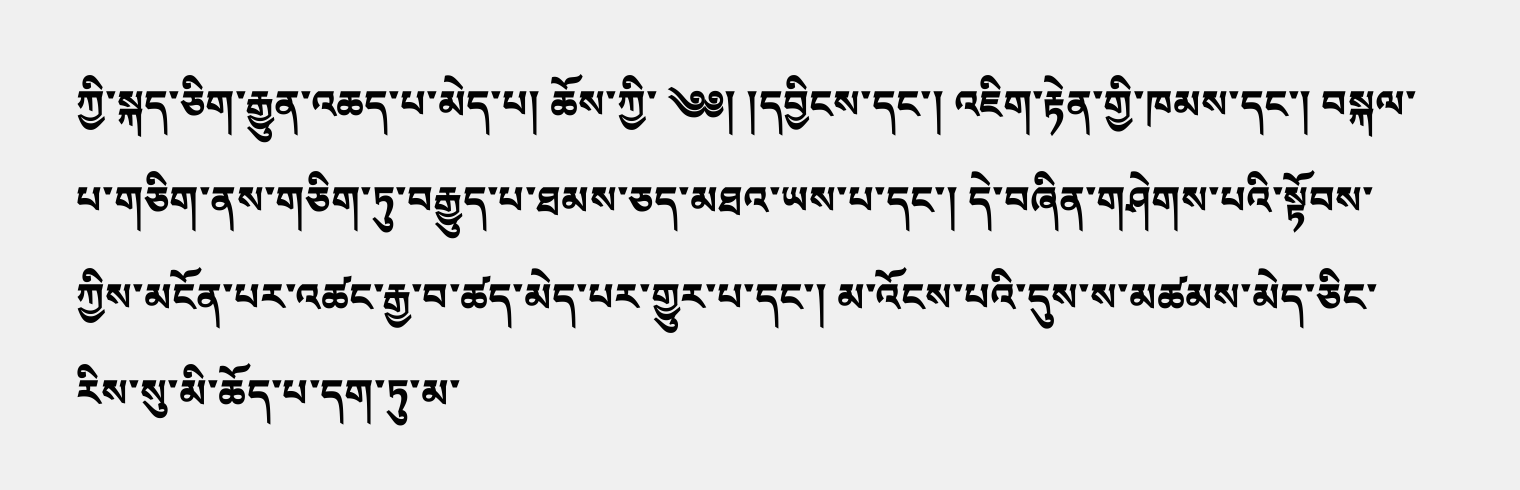ཀྱི་སྐད་ཅིག་རྒྱུན་འཆད་པ་མེད་པ། ཆོས་ཀྱི་ ༄༅། །དབྱིངས་དང་། འཇིག་རྟེན་གྱི་ཁམས་དང་། བསྐལ་པ་གཅིག་ནས་གཅིག་ཏུ་བརྒྱུད་པ་ཐམས་ཅད་མཐའ་ཡས་པ་དང་། དེ་བཞིན་གཤེགས་པའི་སྟོབས་ ཀྱིས་མངོན་པར་འཚང་རྒྱ་བ་ཚད་མེད་པར་གྱུར་པ་དང་། མ་འོངས་པའི་དུས་ས་མཚམས་མེད་ཅིང་རིས་སུ་མི་ཆོད་པ་དག་ཏུ་མ་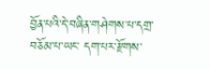བྱོན་པའི་དེ་བཞིན་གཤེགས་པ་དགྲ་བཅོམ་པ་ཡང་ དག་པར་རྫོགས་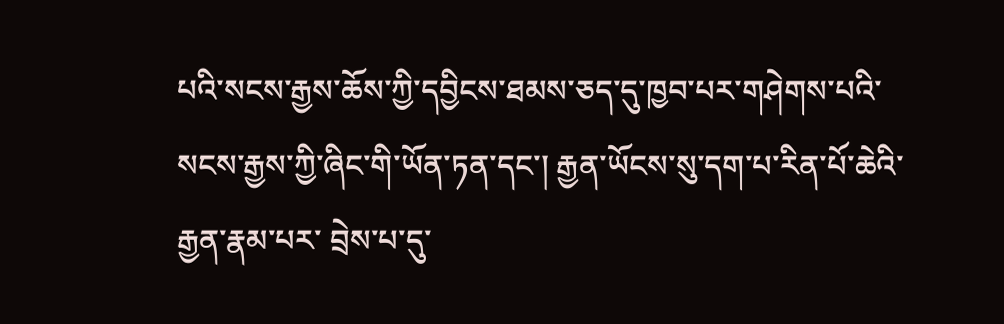པའི་སངས་རྒྱས་ཆོས་ཀྱི་དབྱིངས་ཐམས་ཅད་དུ་ཁྱབ་པར་གཤེགས་པའི་སངས་རྒྱས་ཀྱི་ཞིང་གི་ཡོན་ཏན་དང་། རྒྱན་ཡོངས་སུ་དག་པ་རིན་པོ་ཆེའི་རྒྱན་རྣམ་པར་ བྲེས་པ་དུ་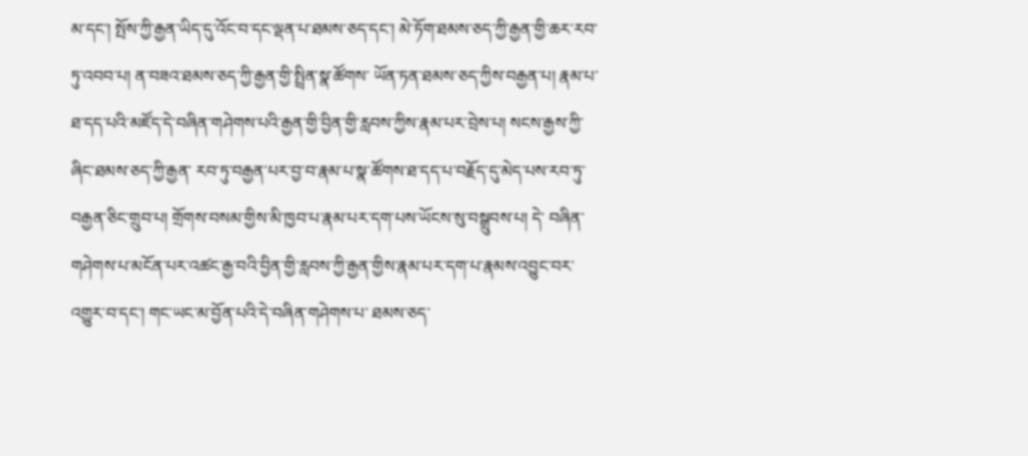མ་དང་། སྤོས་ཀྱི་རྒྱན་ཡིད་དུ་འོང་བ་དང་ལྡན་པ་ཐམས་ཅད་དང་། མེ་ཏོག་ཐམས་ཅད་ཀྱི་རྒྱན་གྱི་ཆར་རབ་ཏུ་འབབ་པ། ན་བཟའ་ཐམས་ཅད་ཀྱི་རྒྱན་གྱི་སྤྲིན་སྣ་ཚོགས་ ཡོན་ཏན་ཐམས་ཅད་ཀྱིས་བརྒྱན་པ། རྣམ་པ་ཐ་དད་པའི་མཛོད་དེ་བཞིན་གཤེགས་པའི་རྒྱན་གྱི་བྱིན་གྱི་རླབས་ཀྱིས་རྣམ་པར་བྲེས་པ། སངས་རྒྱས་ཀྱི་ཞིང་ཐམས་ཅད་ཀྱི་རྒྱན་ རབ་ཏུ་བརྒྱན་པར་བྱ་བ་རྣམ་པ་སྣ་ཚོགས་ཐ་དད་པ་བརྗོད་དུ་མེད་པས་རབ་ཏུ་བརྒྱན་ཅིང་གྲུབ་པ། གྲོགས་བསམ་གྱིས་མི་ཁྱབ་པ་རྣམ་པར་དག་པས་ཡོངས་སུ་བསྒྲུབས་པ། དེ་ བཞིན་གཤེགས་པ་མངོན་པར་འཚང་རྒྱ་བའི་བྱིན་གྱི་རླབས་ཀྱི་རྒྱན་གྱིས་རྣམ་པར་དག་པ་རྣམས་འབྱུང་བར་འགྱུར་བ་དང་། གང་ཡང་མ་བྱོན་པའི་དེ་བཞིན་གཤེགས་པ་ ཐམས་ཅད་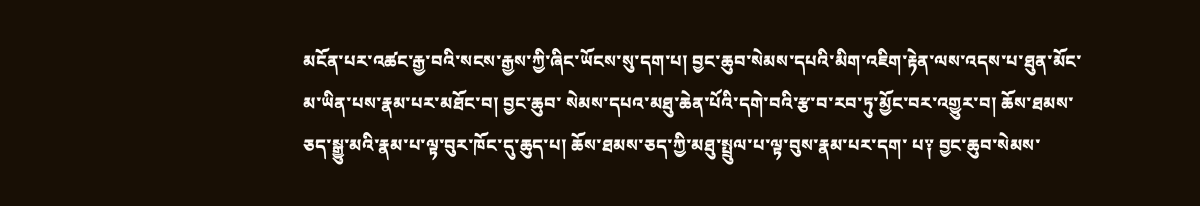མངོན་པར་འཚང་རྒྱ་བའི་སངས་རྒྱས་ཀྱི་ཞིང་ཡོངས་སུ་དག་པ། བྱང་ཆུབ་སེམས་དཔའི་མིག་འཇིག་རྟེན་ལས་འདས་པ་ཐུན་མོང་མ་ཡིན་པས་རྣམ་པར་མཐོང་བ། བྱང་ཆུབ་ སེམས་དཔའ་མཐུ་ཆེན་པོའི་དགེ་བའི་རྩ་བ་རབ་ཏུ་མྱོང་བར་འགྱུར་བ། ཆོས་ཐམས་ཅད་སྒྱུ་མའི་རྣམ་པ་ལྟ་བུར་ཁོང་དུ་ཆུད་པ། ཆོས་ཐམས་ཅད་ཀྱི་མཐུ་སྤྲུལ་པ་ལྟ་བུས་རྣམ་པར་དག་ པ༑ བྱང་ཆུབ་སེམས་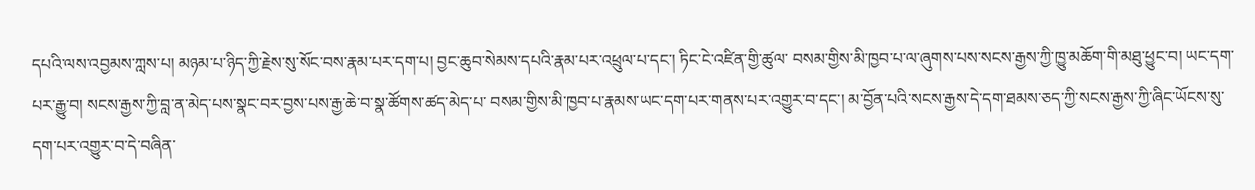དཔའི་ལས་འབྱམས་ཀླས་པ། མཉམ་པ་ཉིད་ཀྱི་རྗེས་སུ་སོང་བས་རྣམ་པར་དག་པ། བྱང་ཆུབ་སེམས་དཔའི་རྣམ་པར་འཕྲུལ་པ་དང་། ཏིང་ངེ་འཛིན་གྱི་ཚུལ་ བསམ་གྱིས་མི་ཁྱབ་པ་ལ་ཞུགས་པས་སངས་རྒྱས་ཀྱི་ཁྱུ་མཆོག་གི་མཐུ་ཕྱུང་བ། ཡང་དག་པར་རྒྱུ་བ། སངས་རྒྱས་ཀྱི་བླ་ན་མེད་པས་སྣང་བར་བྱས་པས་རྒྱ་ཆེ་བ་སྣ་ཚོགས་ཚད་མེད་པ་ བསམ་གྱིས་མི་ཁྱབ་པ་རྣམས་ཡང་དག་པར་གནས་པར་འགྱུར་བ་དང་། མ་བྱོན་པའི་སངས་རྒྱས་དེ་དག་ཐམས་ཅད་ཀྱི་སངས་རྒྱས་ཀྱི་ཞིང་ཡོངས་སུ་དག་པར་འགྱུར་བ་དེ་བཞིན་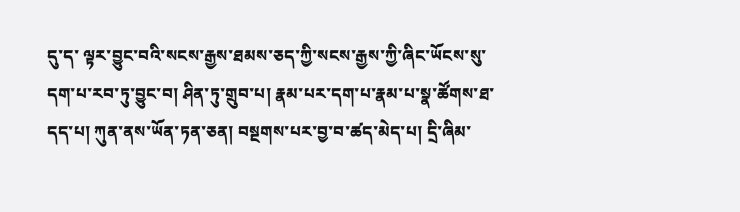དུ་ད་ ལྟར་བྱུང་བའི་སངས་རྒྱས་ཐམས་ཅད་ཀྱི་སངས་རྒྱས་ཀྱི་ཞིང་ཡོངས་སུ་དག་པ་རབ་ཏུ་བྱུང་བ། ཤིན་ཏུ་གྲུབ་པ། རྣམ་པར་དག་པ་རྣམ་པ་སྣ་ཚོགས་ཐ་དད་པ། ཀུན་ནས་ཡོན་ཏན་ཅན། བསྔགས་པར་བྱ་བ་ཚད་མེད་པ། དྲི་ཞིམ་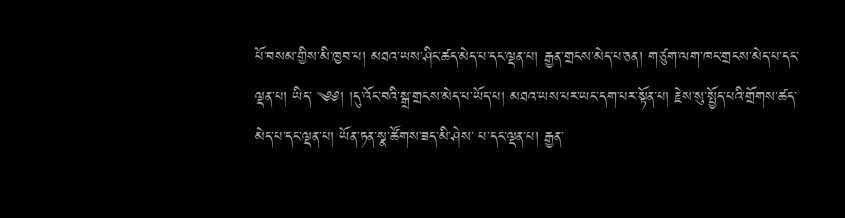པོ་བསམ་གྱིས་མི་ཁྱབ་པ། མཐའ་ཡས་ཤིང་ཚད་མེད་པ་དང་ལྡན་པ། རྒྱན་གྲངས་མེད་པ་ཅན། གཙུག་ལག་ཁང་གྲངས་མེད་པ་དང་ལྡན་པ། ཡིད་ ༄༅། །དུ་འོང་བའི་སྒྲ་གྲངས་མེད་པ་ཡོད་པ། མཐའ་ཡས་པར་ཡང་དག་པར་སྟོན་པ། རྗེས་སུ་སྤྱོད་པའི་གྲོགས་ཚད་མེད་པ་དང་ལྡན་པ། ཡོན་ཏན་སྣ་ཚོགས་ཟད་མི་ཤེས་ པ་དང་ལྡན་པ། རྒྱན་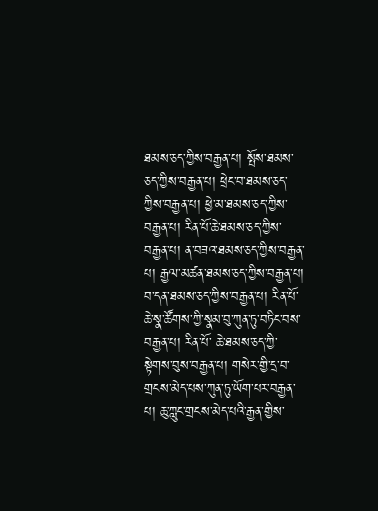ཐམས་ཅད་ཀྱིས་བརྒྱན་པ། སྤོས་ཐམས་ཅད་ཀྱིས་བརྒྱན་པ། ཕྲེང་བ་ཐམས་ཅད་ཀྱིས་བརྒྱན་པ། ཕྱེ་མ་ཐམས་ཅད་ཀྱིས་བརྒྱན་པ། རིན་པོ་ཆེ་ཐམས་ཅད་ཀྱིས་བརྒྱན་པ། ན་བཟའ་ཐམས་ཅད་ཀྱིས་བརྒྱན་པ། རྒྱལ་མཚན་ཐམས་ཅད་ཀྱིས་བརྒྱན་པ། བ་དན་ཐམས་ཅད་ཀྱིས་བརྒྱན་པ། རིན་པོ་ཆེ་སྣ་ཚོགས་ཀྱི་སྣམ་བུ་ཀུན་ཏུ་བཏིང་བས་བརྒྱན་པ། རིན་པོ་ ཆེ་ཐམས་ཅད་ཀྱི་སྟེགས་བུས་བརྒྱན་པ། གསེར་གྱི་དྲ་བ་གྲངས་མེད་པས་ཀུན་ཏུ་ཡོག་པར་བརྒྱན་པ། ཆུ་ཀླུང་གྲངས་མེད་པའི་རྒྱན་གྱིས་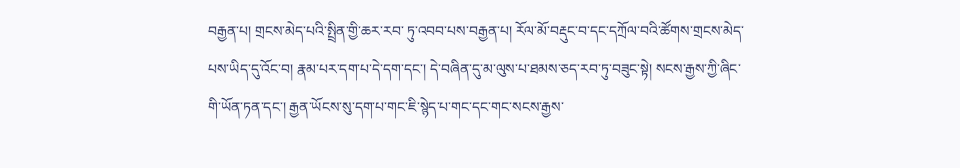བརྒྱན་པ། གྲངས་མེད་པའི་སྤྲིན་གྱི་ཆར་རབ་ ཏུ་འབབ་པས་བརྒྱན་པ། རོལ་མོ་བརྡུང་བ་དང་དཀྲོལ་བའི་ཚོགས་གྲངས་མེད་པས་ཡིད་དུ་འོང་བ། རྣམ་པར་དག་པ་དེ་དག་དང་། དེ་བཞིན་དུ་མ་ལུས་པ་ཐམས་ཅད་རབ་ཏུ་བཟུང་སྟེ། སངས་རྒྱས་ཀྱི་ཞིང་གི་ཡོན་ཏན་དང་། རྒྱན་ཡོངས་སུ་དག་པ་གང་ཇི་སྙེད་པ་གང་དང་གང་སངས་རྒྱས་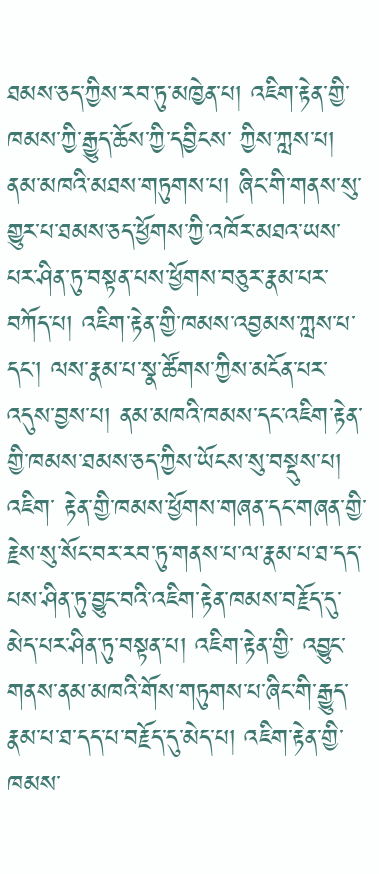ཐམས་ཅད་ཀྱིས་རབ་ཏུ་མཁྱེན་པ། འཇིག་རྟེན་གྱི་ཁམས་ཀྱི་རྒྱུད་ཆོས་ཀྱི་དབྱིངས་ ཀྱིས་ཀླས་པ། ནམ་མཁའི་མཐས་གཏུགས་པ། ཞིང་གི་གནས་སུ་གྱུར་པ་ཐམས་ཅད་ཕྱོགས་ཀྱི་འཁོར་མཐའ་ཡས་པར་ཤིན་ཏུ་བསྟན་པས་ཕྱོགས་བཅུར་རྣམ་པར་བཀོད་པ། འཇིག་རྟེན་གྱི་ཁམས་འབྱམས་ཀླས་པ་དང་། ལས་རྣམ་པ་སྣ་ཚོགས་ཀྱིས་མངོན་པར་འདུས་བྱས་པ། ནམ་མཁའི་ཁམས་དང་འཇིག་རྟེན་གྱི་ཁམས་ཐམས་ཅད་ཀྱིས་ཡོངས་སུ་བསྡུས་པ། འཇིག་ རྟེན་གྱི་ཁམས་ཕྱོགས་གཞན་དང་གཞན་གྱི་རྗེས་སུ་སོང་བར་རབ་ཏུ་གནས་པ་ལ་རྣམ་པ་ཐ་དད་པས་ཤིན་ཏུ་བྱུང་བའི་འཇིག་རྟེན་ཁམས་བརྗོད་དུ་མེད་པར་ཤིན་ཏུ་བསྟན་པ། འཇིག་རྟེན་གྱི་ འབྱུང་གནས་ནམ་མཁའི་གོས་གཏུགས་པ་ཞིང་གི་རྒྱུད་རྣམ་པ་ཐ་དད་པ་བརྗོད་དུ་མེད་པ། འཇིག་རྟེན་གྱི་ཁམས་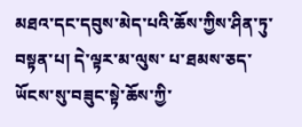མཐའ་དང་དབུས་མེད་པའི་ཆོས་ཀྱིས་ཤིན་ཏུ་བསྟན་པ། དེ་ལྟར་མ་ལུས་ པ་ཐམས་ཅད་ཡོངས་སུ་བཟུང་སྟེ་ཆོས་ཀྱི་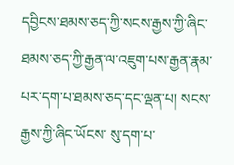དབྱིངས་ཐམས་ཅད་ཀྱི་སངས་རྒྱས་ཀྱི་ཞིང་ཐམས་ཅད་ཀྱི་རྒྱན་ལ་འཇུག་པས་རྒྱན་རྣམ་པར་དག་པ་ཐམས་ཅད་དང་ལྡན་པ། སངས་རྒྱས་ཀྱི་ཞིང་ཡོངས་ སུ་དག་པ་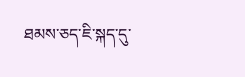ཐམས་ཅད་ཇི་སྐད་དུ་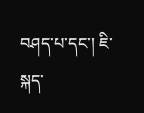བཤད་པ་དང་། ཇི་སྐད་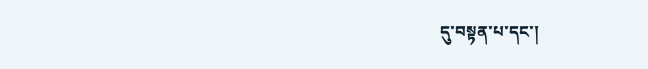དུ་བསྟན་པ་དང་།